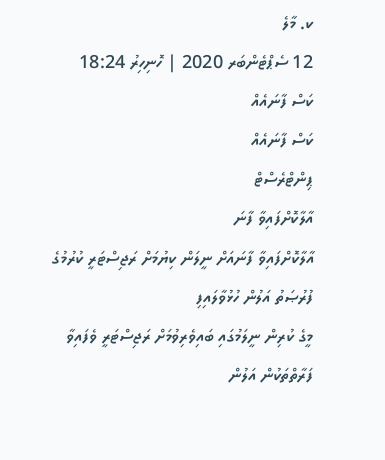ކ. މާލެ
12 ސެޕްޓެންބަރ 2020 | ހޮނިހިރު 18:24
ކަސް ފާނައެއް
ކަސް ފާނައެއް
ޕިންޓްރެސްޓް
އާލާކޮށްފައިވާ ފާނަ
އާލާކޮށްފައިވާ ފާނައަށް ނީލަން ކިޔުމަށް ރަޖިސްޓަރީ ކުރުމުގެ ފުރުޞަތު އަލުން ހުޅުވާލައިފި
މީގެ ކުރިން ނީލަމުގައި ބައިވެރިވުމަށް ރަޖިސްޓަރީ ވެފައިވާ ފަރާތްތަކުން އަލުން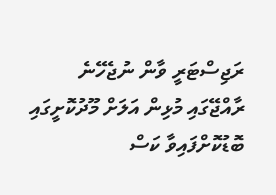ރަޖިސްޓަރީ ވާން ނުޖެހޭނެ
ރާއްޖޭގައި މުޅިން އަލަށް މޫދުކޮށީގައި ބޮޑުކޮށްފައިވާ ކަސް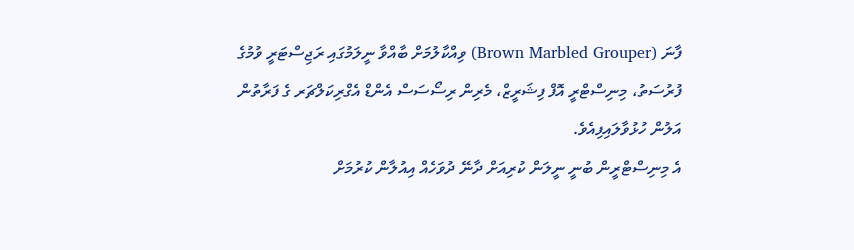ފާނަ (Brown Marbled Grouper) ވިއްކާލުމަށް ބާއްވާ ނީލަމުގައި ރަޖިސްޓަރީ ވުމުގެ ފުރުސަތު، މިނިސްޓްރީ އޮފް ފިޝަރީޒް، މެރިން ރިސޯސަސް އެންޑް އެގްރިކަލްޗަރ ގެ ފަރާތުން އަލުން ހުޅުވާލައިފިއެވެ.
އެ މިނިސްޓްރީން ބުނީ ނީލަން ކުރިއަށް ދާނޭ ދުވަހެއް އިއުލާން ކުރުމަށް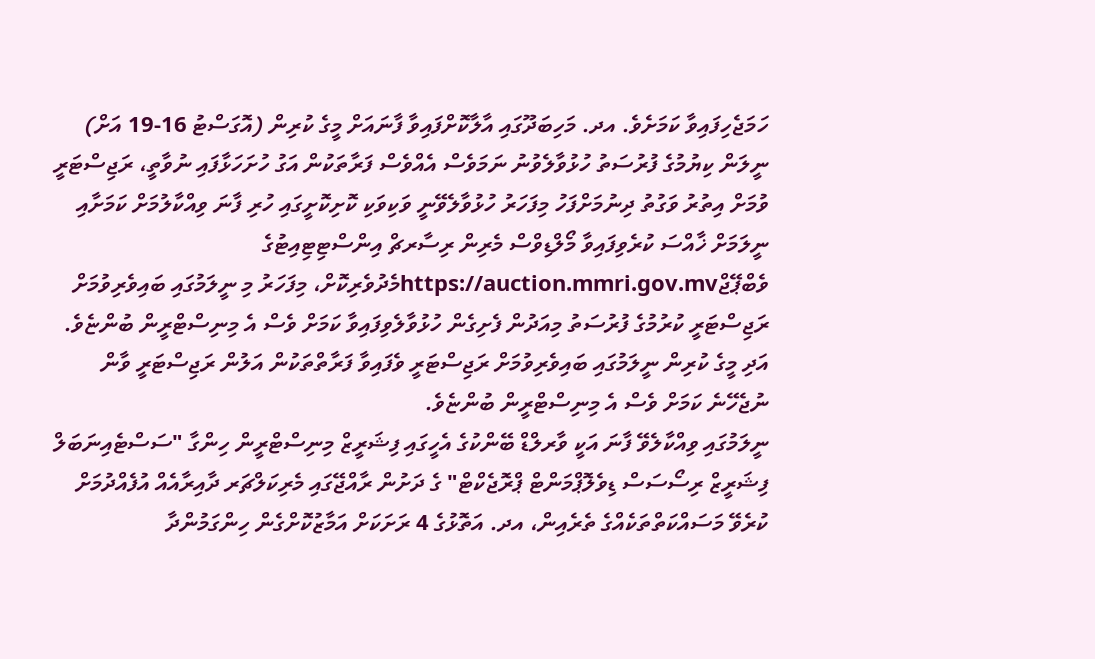ހަމަޖެހިފައިވާ ކަމަށެވެ. އދ. މަހިބަދޫގައި އާލާކޮށްފައިވާ ފާނައަށް މީގެ ކުރިން (އޮގަސްޓު 16-19 އަށް) ނީލަން ކިޔުމުގެ ފުރުސަތު ހުޅުވާލެވުނު ނަމަވެސް އެއްވެސް ފަރާތަކުން އަގު ހުށަހަޅާފައި ނުވާތީ، ރަޖިސްޓަރީ ވުމަށް އިތުރު ވަގުތު ދިނުމަށްފަހު މިފަހަރު ހުޅުވާލެވޭނީ ވަކިވަކި ކޮށިކޮށީގައި ހުރި ފާނަ ވިއްކާލުމަށް ކަމަށާއި ނީލަމަށް ޚާއްސަ ކުރެވިފައިވާ މޯލްޑިވްސް މެރިން ރިސާރޗް އިންސްޓިޓިއިޓުގެ ވެބްޕޭޖްhttps://auction.mmri.gov.mvމެދުވެރިކޮށް، މިފަހަރު މި ނީލަމުގައި ބައިވެރިވުމަށް ރަޖިސްޓަރީ ކުރުމުގެ ފުރުސަތު މިއަދުން ފެށިގެން ހުޅުވާލެވިފައިވާ ކަމަށް ވެސް އެ މިނިސްޓްރީން ބުންޏެވެ. އަދި މީގެ ކުރިން ނީލަމުގައި ބައިވެރިވުމަށް ރަޖިސްޓަރީ ވެފައިވާ ފަރާތްތަކުން އަލުން ރަޖިސްޓަރީ ވާން ނުޖެހޭނެ ކަމަށް ވެސް އެ މިނިސްޓްރީން ބުންޏެވެ.
ނީލަމުގައި ވިއްކާލެވޭ ފާނަ އަކީ ވާރލްޑް ބޭންކުގެ އެހީގައި ފިޝަރީޒް މިނިސްޓްރީން ހިންގާ "ސަސްޓެއިނަބަލް ފިޝަރީޒް ރިސޯސަސް ޑިވެލޮޕްމަންޓް ޕްރޮޖެކްޓް" ގެ ދަށުން ރާއްޖޭގައި މެރިކަލްޗަރ ދާއިރާއެއް އުފެއްދުމަށް ކުރެވޭ މަސައްކަތްތަކެއްގެ ތެރެއިން، އދ. އަތޮޅުގެ 4 ރަށަކަށް އަމާޒުކޮށްގެން ހިންގަމުންދާ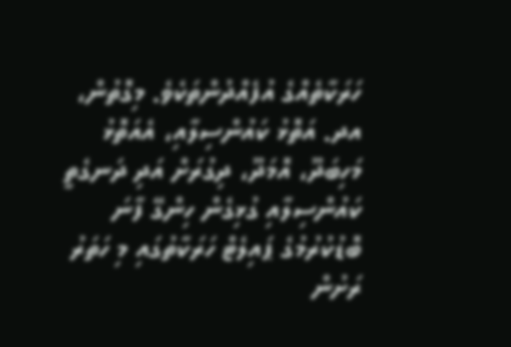ހަރަކާތެއްގެ އުފެއްދުންތަކެވެ. މިގޮތުން، އދ. އަތޮޅު ކައުންސިލާއި، އެއަތޮޅު މަހިބަދޫ، އޮމަދޫ، ދިގުރަށް އަދި ދަނގެތީ ކައުންސިލާއި ގުޅިގެން ހިންގޭ ފާނަ ބޮޑުކުރުމުގެ ޕައިލެޓް ހަރަކާތުގައި މި ހަތަރު ރަށުން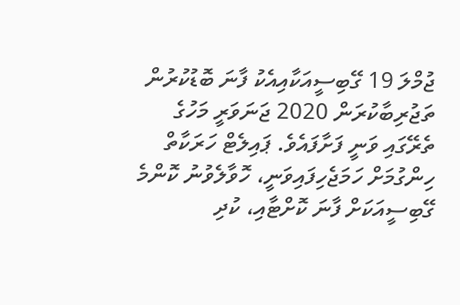ޖުމްލަ 19 ގޭބިސީއަކާއިއެކު ފާނަ ބޮޑުކުރުން ތަޖުރިބާކުރަން 2020 ޖަނަވަރީ މަހުގެ ތެރޭގައި ވަނީ ފަށާފައެވެ. ޕައިލެޓް ހަރަކާތް ހިންގުމަށް ހަމަޖެހިފައިވަނީ، ހޮވާލެވުނު ކޮންމެ ގޭބިސީއަކަށް ފާނަ ކޮށްޓާއި، ކުދި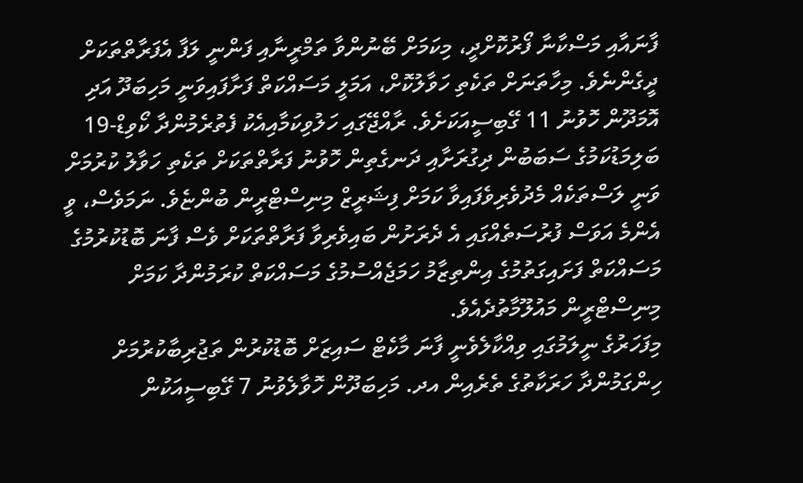ފާނައާއި މަސްކާނާ ފޯރުކޮށްދީ، މިކަމަށް ބޭނުންވާ ތަމްރީނާއި ފަންނީ ލަފާ އެފަރާތްތަކަށް ދީގެންނެވެ. މިހާތަނަށް ތަކެތި ހަވާލުކޮށް، އަމަލީ މަސައްކަތް ފަށާފައިވަނީ މަހިބަދޫ އަދި އޮމަދޫން ހޮވުނު 11 ގޭބިސީއަކަށެވެ. ރާއްޖޭގައި ހަލުވިކަމާއިއެކު ފެތުރެމުންދާ ކޯވިޑް-19 ބަލިމަޑުކަމުގެ ސަބަބުން ދިގުރަށާއި ދަނގެތިން ހޮވުނު ފަރާތްތަކަށް ތަކެތި ހަވާލު ކުރުމަށް ވަނީ ލަސްތަކެއް މެދުވެރިވެފައިވާ ކަމަށް ފިޝަރީޒް މިނިސްޓްރީން ބުންޏެވެ. ނަމަވެސް، ވީ އެންމެ އަވަސް ފުރުސަތެއްގައި އެ ދެރަށުން ބައިވެރިވާ ފަރާތްތަކަށް ވެސް ފާނަ ބޮޑުކުރުމުގެ މަސައްކަތް ފަށައިގަތުމުގެ އިންތިޒާމު ހަމަޖެއްސުމުގެ މަސައްކަތް ކުރަމުންދާ ކަމަށް މިނިސްޓްރީން މައުލޫމާތުދެއެވެ.
މިފަހަރުގެ ނީލަމުގައި ވިއްކާލެވެނީ ފާނަ މާކެޓް ސައިޒަށް ބޮޑުކުރުން ތަޖުރިބާކުރުމަށް ހިންގަމުންދާ ހަރަކާތުގެ ތެރެއިން އދ. މަހިބަދޫން ހޮވާލެވުނު 7 ގޭބިސީއަކުން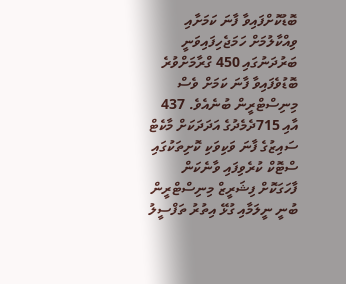ބޮޑުކޮށްފައިވާ ފާނަ ކަމަށާއި ވިއްކާލުމަށް ހަމަޖެހިފައިވަނީ ބަރުދަނުގައި 450 ގްރާމަށްވުރެ ބޮޑުވެފައިވާ ފާނަ ކަމަށް ވެސް މިނިސްޓްރީން ބުނެއެވެ. 437 އާއި 715ދެމެދުގެ އަދަދަކަށް މާކެޓް ސައިޒުގެ ފާނަ ވަކިވަކި ކޮށިތަކުގައި ސްޓޮކް ކުރެވިފައި ވާނެކަން ފާހަގަކޮށް ފިޝަރީޒް މިނިސްޓްރީން ބުނީ ނީލަމާއި ގުޅޭ އިތުރު ތަފްސީލު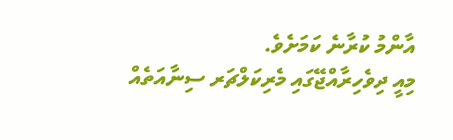އާންމު ކުރާނެ ކަމަށެވެ.
މިއީ ދިވެހިރާއްޖޭގައި މެރިކަލްޗަރ ސިނާއަތެއް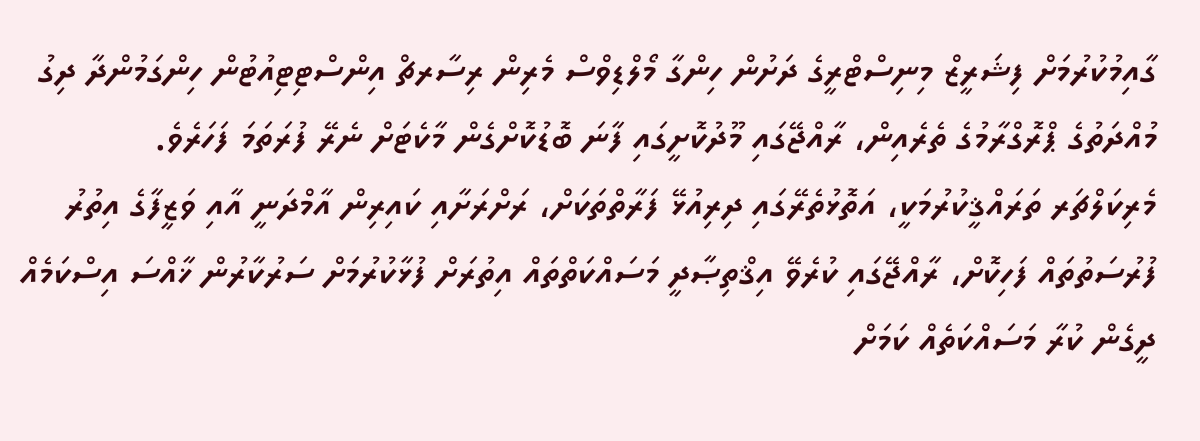ގާއިމުކުރުމަށް ފިޝަރީޒް މިނިސްޓްރީގެ ދަށުން ހިންގާ މޯލްޑިވްސް މެރިން ރިސާރޗް އިންސްޓިޓިއުޓުން ހިންގަމުންދާ ދިގު މުއްދަތުގެ ޕްރޮގްރާމުގެ ތެރެއިން، ރާއްޖޭގައި މޫދުކޮށީގައި ފާނަ ބޮޑުކޮށްގެން މާކެޓަށް ނެރޭ ފުރަތަމަ ފަހަރެވެ.
މެރިކަލްޗަރ ތަރައްޤީކުރުމަކީ، އަތޮޅުތެރޭގައި ދިރިއުޅޭ ފަރާތްތަކަށް، ރަށްރަށާއި ކައިރިން އާމްދަނީ އާއި ވަޒީފާގެ އިތުރު ފުރުސަތުތައް ފަހިކޮށް، ރާއްޖޭގައި ކުރެވޭ އިޤްތިޞާދީ މަސައްކަތްތައް އިތުރަށް ފުޅާކުރުމަށް ސަރުކާރުން ޚާއްސަ އިސްކަމެއް ދީގެން ކުރާ މަސައްކަތެއް ކަމަށް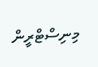މިނިސްޓްރީން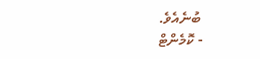ބުނެއެވެ.
- ކޮމެންޓް